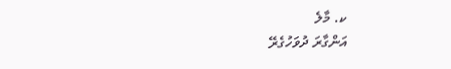ކ. މާލެ
އަންގާރަ ދުވަހުގެރޭ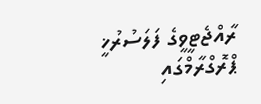ރާއްޖެޓީވީގެ ފަލަސުރުޚީ ޕްރޮގްރާމްގައި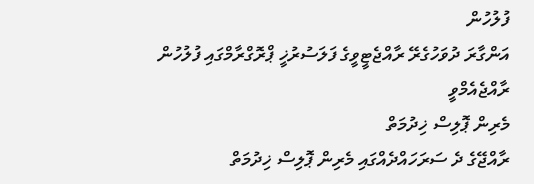ފުލުހުން
އަންގާރަ ދުވަހުގެރޭ ރާއްޖެޓީވީގެ ފަލަސުރުޚީ ޕްރޮގްރާމްގައި ފުލުހުން
ރާއްޖެއެމްވީ
މެރިން ޕޮލިސް ޚިދުމަތް
ރާއްޖޭގެ ދެ ސަރަހައްދެއްގައި މެރިން ޕޮލިސް ޚިދުމަތް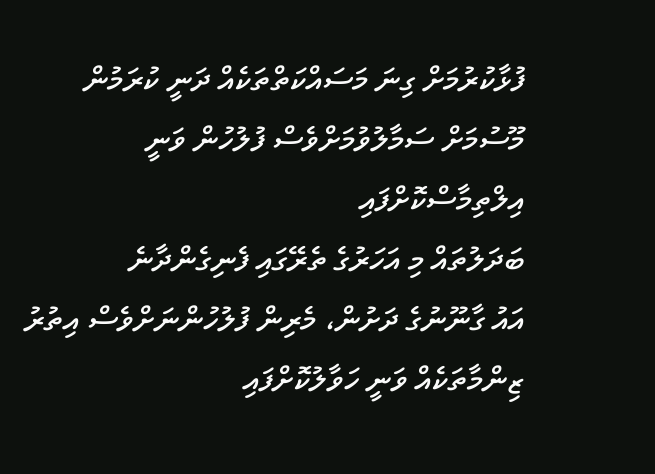ފުޅާކުރުމަށް ގިނަ މަސައްކަތްތަކެއް ދަނީ ކުރަމުން
މޫސުމަށް ސަމާލުވުމަށްވެސް ފުލުހުން ވަނީ އިލްތިމާސްކޮށްފައި
ބަދަލުތައް މި އަހަރުގެ ތެރޭގައި ފެނިގެންދާނެ
އައު ގާނޫނުގެ ދަށުން، މެރިން ފުލުހުންނަށްވެސް އިތުރު ޒިންމާތަކެއް ވަނީ ހަވާލުކޮށްފައި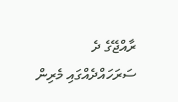ރާއްޖޭގެ ދެ ސަރަހައްދެއްގައި މެރިން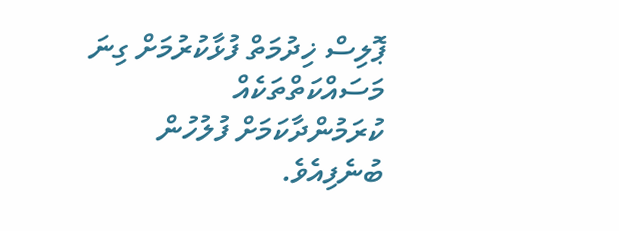ޕޮލިސް ޚިދުމަތް ފުޅާކުރުމަށް ގިނަ މަސައްކަތްތަކެއް ކުރަމުންދާކަމަށް ފުލުހުން ބުނެފިއެވެ.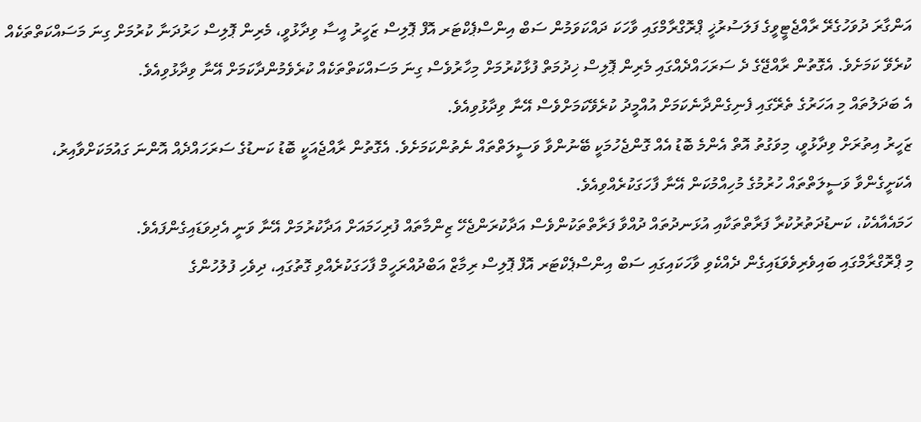އަންގާރަ ދުވަހުގެރޭ ރާއްޖެޓީވީގެ ފަލަސުރުޚީ ޕްރޮގްރާމްގައި ވާހަކަ ދައްކަވަމުން ސަބް އިންސްޕެކްޓަރ އޮފް ޕޮލިސް ޒަހީރު އީސާ ވިދާޅުވީ، މެރިން ޕޮލިސް ހަރުދަނާ ކުރުމަށް ގިނަ މަސައްކަތްތަކެއް ކުރެވޭ ކަމަށެވެ. އެގޮތުން ރާއްޖޭގެ ދެ ސަރަހައްދެއްގައި މެރިން ޕޮލިސް ޚިދުމަތް ފުޅާކުރުމަށް މިހާރުވެސް ގިނަ މަސައްކަތްތަކެއް ކުރެވެމުންދާކަމަށް އޭނާ ވިދާޅުވިއެވެ.
އެ ބަދަލުތައް މި އަހަރުގެ ތެރޭގައި ފެނިގެންދާނެކަމަށް އުއްމީދު ކުރެވޭކަމަށްވެސް އޭނާ ވިދާޅުވިއެވެ.
ޒަހީރު އިތުރަށް ވިދާޅުވީ، މިވަގުތު އޮތް އެންމެ ބޮޑު އެއް ގޮންޖެހުމަކީ ބޭނުންވާ ވަސީލަތްތައް ނެތުންކަމަށެވެ. އެގޮތުން ރާއްޖެއަކީ ބޮޑު ކަނޑުގެ ސަރަހައްދެއް އޮންނަ ގައުމަކަށްވާއިރު، އެކަށީގެންވާ ވަސީލަތްތައް ހުރުމުގެ މުހިއްމުކަން އޭނާ ފާހަގަކުރެއްވިއެވެ.
ހަމައެއާއެކު، ކަނޑުދަތުރުކުރާ ފަރާތްތަކާއި އުޅަނދުތައް ދުއްވާ ފަރާތްތަކުންވެސް އަދާކުރަންޖެހޭ ޒިންމާތައް ފުރިހަމައަށް އަދާކުރުމަށް އޭނާ ވަނީ އެދިވަޑައިގެންފައެވެ.
މި ޕްރޮގްރާމްގައި ބައިވެރިވެވަޑައިގެން ދެއްކެވި ވާހަކައިގައި ސަބް އިންސްޕެކްޓަރ އޮފް ޕޮލިސް ރިމާޒް އަބްދުއްރަހީމް ފާހަގަކުރެއްވި ގޮތުގައި، ދިވެހި ފުލުހުންގެ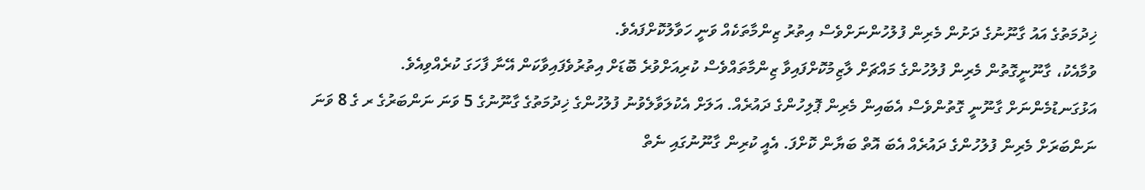ޚިދުމަތުގެ އައު ގާނޫނުގެ ދަށުން މެރިން ފުލުހުންނަށްވެސް އިތުރު ޒިންމާތަކެއް ވަނީ ހަވާލުކޮށްފައެވެ.
ވުމާއެކު، ގާނޫނީގޮތުން މެރިން ފުލުހުންގެ މައްޗަށް ލާޒިމުކޮށްފައިވާ ޒިންމާތައްވެސް ކުރިއަށްވުރެ ބޮޑަށް އިތުރުވެފައިވާކަން އޭނާ ފާހަގަ ކުރެއްވިއެވެ.
އަޅުގަނޑުމެންނަށް ގާނޫނީ ގޮތުންވެސް އެބައިން މެރިން ޕޮލިހުންގެ ދައުރެއް. އަލަށް އެކުލަވާލެވުނު ފުލުހުންގެ ޚިދުމަތުގެ ގާނޫނުގެ 5 ވަނަ ނަންބަރުގެ ރ ގެ 8 ވަނަ ނަންބަރަށް މެރިން ފުލުހުންގެ ދައުރެއް އެބަ އޮތް ބަޔާން ކޮށްފަ. އެއީ ކުރިން ގާނޫނުގައި ނެތް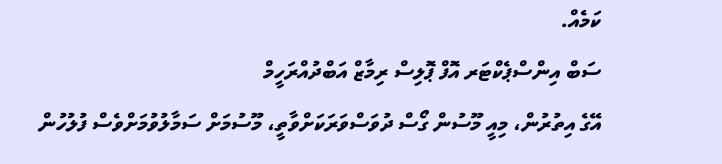ކަމެއް.
ސަބް އިންސްޕެކްޓަރ އޮފް ޕޮލިސް ރިމާޒް އަބްދުއްރަހީމް
އޭގެ އިތުރުން، މިއީ މޫސުން ގޯސް ދުވަސްވަރަކަށްވާތީ، މޫސުމަށް ސަމާލުވުމަށްވެސް ފުލުހުން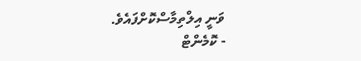ވަނީ އިލްތިމާސްކޮށްފައެވެ.
- ކޮމެންޓް